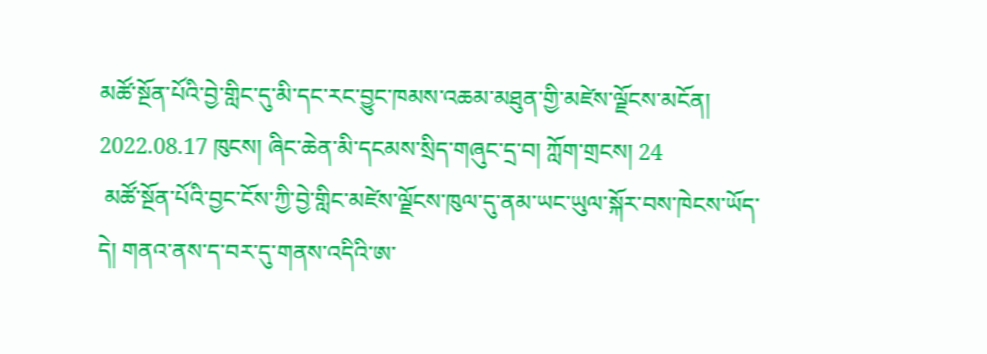མཚོ་སྔོན་པོའི་བྱེ་གླིང་དུ་མི་དང་རང་བྱུང་ཁམས་འཆམ་མཐུན་གྱི་མཛེས་ལྗོངས་མངོན།
2022.08.17 ཁུངས། ཞིང་ཆེན་མི་དངམས་སྲིད་གཞུང་དྲ་བ། ཀློག་གྲངས། 24
 མཚོ་སྔོན་པོའི་བྱང་ངོས་ཀྱི་བྱེ་གླིང་མཛེས་ལྗོངས་ཁུལ་དུ་ནམ་ཡང་ཡུལ་སྐོར་བས་ཁེངས་ཡོད་དེ། གནའ་ནས་ད་བར་དུ་གནས་འདིའི་ཨ་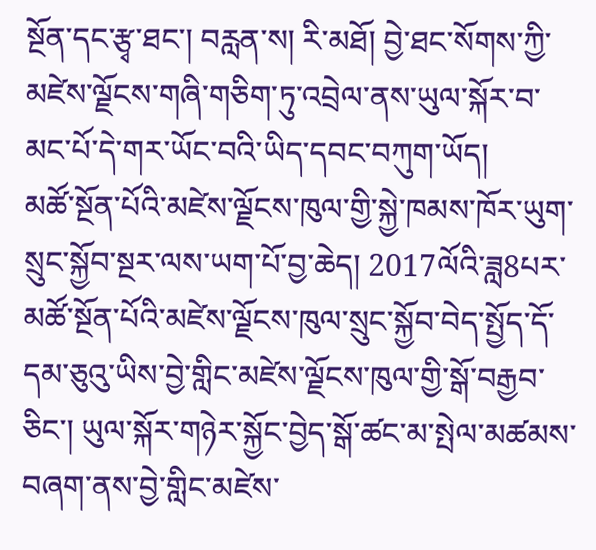སྔོན་དང་རྩྭ་ཐང་། བརླན་ས། རི་མཐོ། བྱེ་ཐང་སོགས་ཀྱི་མཛེས་ལྗོངས་གཞི་གཅིག་ཏུ་འབྲེལ་ནས་ཡུལ་སྐོར་བ་མང་པོ་དེ་གར་ཡོང་བའི་ཡིད་དབང་བཀུག་ཡོད།
མཚོ་སྔོན་པོའི་མཛེས་ལྗོངས་ཁུལ་གྱི་སྐྱེ་ཁམས་ཁོར་ཡུག་སྲུང་སྐྱོབ་སྔར་ལས་ཡག་པོ་བྱ་ཆེད། 2017ལོའི་ཟླ8པར་མཚོ་སྔོན་པོའི་མཛེས་ལྗོངས་ཁུལ་སྲུང་སྐྱོབ་བེད་སྤྱོད་དོ་དམ་ཅུའུ་ཡིས་བྱེ་གླིང་མཛེས་ལྗོངས་ཁུལ་གྱི་སྒོ་བརྒྱབ་ཅིང་། ཡུལ་སྐོར་གཉེར་སྐྱོང་བྱེད་སྒོ་ཚང་མ་སྤེལ་མཚམས་བཞག་ནས་བྱེ་གླིང་མཛེས་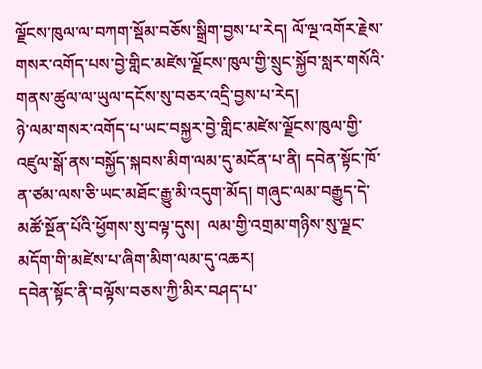ལྗོངས་ཁུལ་ལ་བཀག་སྡོམ་བཅོས་སྒྲིག་བྱས་པ་རེད། ལོ་ལྔ་འགོར་རྗེས་གསར་འགོད་པས་བྱེ་གླིང་མཛེས་ལྗོངས་ཁུལ་གྱི་སྲུང་སྐྱོབ་སླར་གསོའི་གནས་ཚུལ་ལ་ཡུལ་དངོས་སུ་བཅར་འདྲི་བྱས་པ་རེད།
ཉེ་ལམ་གསར་འགོད་པ་ཡང་བསྐྱར་བྱེ་གླིང་མཛེས་ལྗོངས་ཁུལ་གྱི་འཛུལ་སྒོ་ནས་བསྐྱོད་སྐབས་མིག་ལམ་དུ་མངོན་པ་ནི། དབེན་སྟོང་ཁོ་ན་ཙམ་ལས་ཅི་ཡང་མཐོང་རྒྱུ་མི་འདུག་མོད། གཞུང་ལམ་བརྒྱུད་དེ་མཚོ་སྔོན་པོའི་ཕྱོགས་སུ་བལྟ་དུས།  ལམ་གྱི་འགྲམ་གཉིས་སུ་ལྗང་མདོག་གི་མཛེས་པ་ཞིག་མིག་ལམ་དུ་འཆར།
དབེན་སྟོང་ནི་བལྟོས་བཅས་ཀྱི་མིར་བཤད་པ་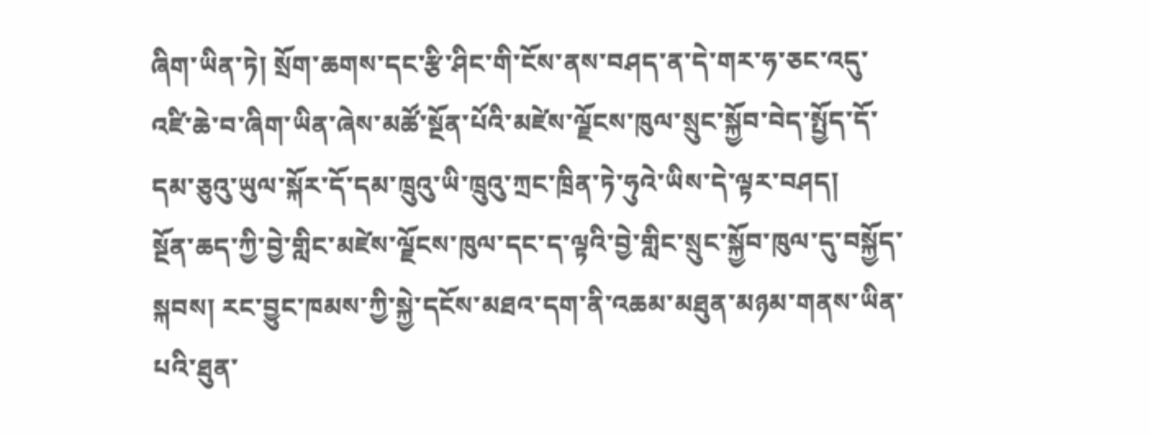ཞིག་ཡིན་ཏེ། སྲོག་ཆགས་དང་རྩི་ཤིང་གི་ངོས་ནས་བཤད་ན་དེ་གར་ཧ་ཅང་འདུ་འཛི་ཆེ་བ་ཞིག་ཡིན་ཞེས་མཚོ་སྔོན་པོའི་མཛེས་ལྗོངས་ཁུལ་སྲུང་སྐྱོབ་བེད་སྤྱོད་དོ་དམ་ཅུའུ་ཡུལ་སྐོར་དོ་དམ་ཁྲུའུ་ཡི་ཁྲུའུ་ཀྲང་ཁྲིན་ཏེ་ཧུའེ་ཡིས་དེ་ལྟར་བཤད།
སྔོན་ཆད་ཀྱི་བྱེ་གླིང་མཛེས་ལྗོངས་ཁུལ་དང་ད་ལྟའི་བྱེ་གླིང་སྲུང་སྐྱོབ་ཁུལ་དུ་བསྐྱོད་སྐབས། རང་བྱུང་ཁམས་ཀྱི་སྐྱེ་དངོས་མཐའ་དག་ནི་འཆམ་མཐུན་མཉམ་གནས་ཡིན་པའི་ཐུན་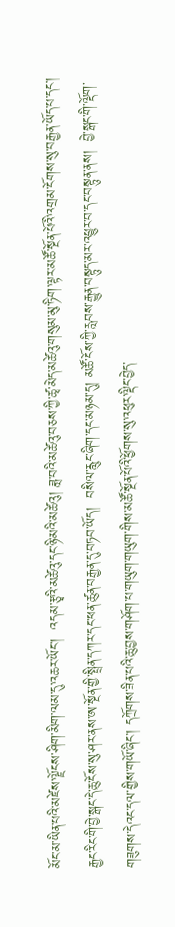མོང་མ་ཡིན་པའི་མཛེས་ལྗོངས་ཤིག་མིག་ལམ་དུ་འཆར་ཡོང་།  འདམ་རྩྭའི་མཚེའུ་དང་ཉི་མའི་མཚེའུ། ཟླ་བའི་མཚེའུ་བཅས་ཀྱི་ཚྭ་མེད་མཚེའུ་གསུམ་མུ་ཏིག་ལྟར་མཚོ་སྔོན་པོའི་འགྲམ་ངོགས་སུ་བརྒྱན་ཡོད་པ་དང་། རྒྱང་རིང་གི་བྱེ་སྒང་དེ་ཆུ་ངོས་སུ་ཤར་ནས་ཨ་སྔོན་གྱི་སྤྲིན་དཀར་དང་ཕན་ཚུན་བརྒྱན་དུ་བཏབ་ཡོད།  བསིལ་རླུང་ཞིག་དང་མཉམ་དུ། མཚོ་ངོས་ཀྱི་རླབས་རྒྱུན་བསྟུད་མར་འཕྱུར་བ་དང་བསྟུན་ནས།  བྱེ་སྒང་གི་ལྡོག་གཟུགས་དེའང་དལ་གྱིས་གཡོ་ཞིང་། དཀྲོགས་ཟིན་པའི་ཆུ་བྱས་གཤོག་པ་གཡུག་གཡུག་གིས་མཚོ་སྔོན་པོའི་ཕྱོགས་སུ་འཕུར་ལྡིང་བྱེད་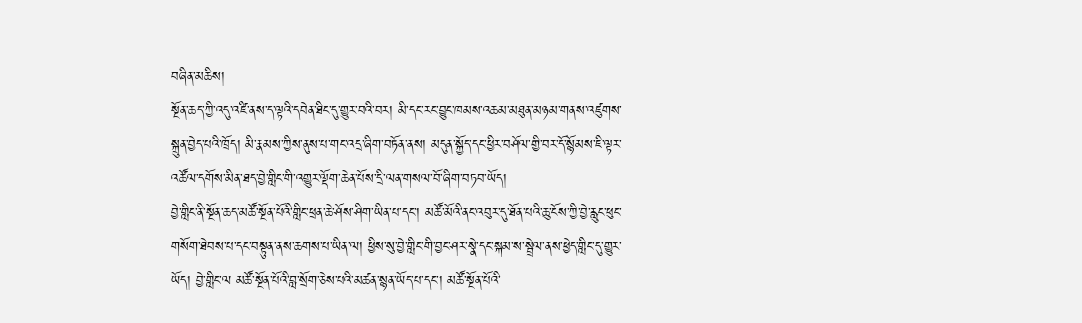བཞིན་མཆིས།
སྔོན་ཆད་ཀྱི་འདུ་འཛི་ནས་ད་ལྟའི་དབེན་ཐིང་དུ་གྱུར་བའི་བར། མི་དང་རང་བྱུང་ཁམས་འཆམ་མཐུན་མཉམ་གནས་འཛུགས་སྐྲུན་བྱེད་པའི་ཁྲོད། མི་རྣམས་ཀྱིས་ནུས་པ་གང་འདྲ་ཞིག་བཏོན་ནས། མདུན་སྐྱོད་དང་ཕྱིར་བཤོལ་གྱི་བར་དོ་སྙོམས་ཇི་ལྟར་འཚོལ་དགོས་མིན་ཐད་བྱེ་གླིང་གི་འགྱུར་ལྡོག་ཆེན་པོས་དྲི་ལན་གསལ་བོ་ཞིག་བཏབ་ཡོད།
བྱེ་གླིང་ནི་སྔོན་ཆད་མཚོ་སྔོན་པོའི་གླིང་ཕྲན་ཆེ་ཤོས་ཤིག་ཡིན་པ་དང་། མཚོ་མོའི་ནང་འབུར་དུ་ཐོན་པའི་ཆུ་ངོས་ཀྱི་བྱེ་རླུང་ཕུང་གསོག་ཐེབས་པ་དང་བསྟུན་ནས་ཆགས་པ་ཡིན་ལ། ཕྱིས་སུ་བྱེ་གླིང་གི་བྱང་ཤར་སྣེ་དང་སྐམ་ས་སྦྲེལ་ནས་ཕྱེད་གླིང་དུ་གྱུར་ཡོད། བྱེ་གླིང་ལ མཚོ་སྔོན་པོའི་བླ་སྲོག་ཅེས་པའི་མཚན་སྙན་ཡོད་པ་དང་། མཚོ་སྔོན་པོའི་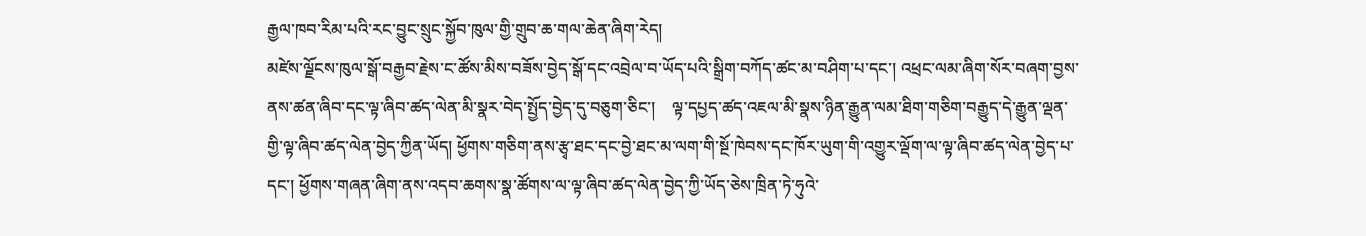རྒྱལ་ཁབ་རིམ་པའི་རང་བྱུང་སྲུང་སྐྱོབ་ཁུལ་གྱི་གྲུབ་ཆ་གལ་ཆེན་ཞིག་རེད།
མཛེས་ལྗོངས་ཁུལ་སྒོ་བརྒྱབ་རྗེས་ང་ཚོས་མིས་བཟོས་བྱེད་སྒོ་དང་འབྲེལ་བ་ཡོད་པའི་སྒྲིག་བཀོད་ཚང་མ་བཤིག་པ་དང་། འཕྲང་ལམ་ཞིག་སོར་བཞག་བྱས་ནས་ཚན་ཞིབ་དང་ལྟ་ཞིབ་ཚད་ལེན་མི་སྣར་བེད་སྤྱོད་བྱེད་དུ་བཅུག་ཅིང་།    ལྟ་དཔྱད་ཚད་འཇལ་མི་སྣས་ཉིན་རྒྱུན་ལམ་ཐིག་གཅིག་བརྒྱུད་དེ་རྒྱུན་ལྡན་གྱི་ལྟ་ཞིབ་ཚད་ལེན་བྱེད་ཀྱིན་ཡོད། ཕྱོགས་གཅིག་ནས་རྩྭ་ཐང་དང་བྱེ་ཐང་མ་ལག་གི་སྔོ་ཁེབས་དང་ཁོར་ཡུག་གི་འགྱུར་ལྡོག་ལ་ལྟ་ཞིབ་ཚད་ལེན་བྱེད་པ་དང་། ཕྱོགས་གཞན་ཞིག་ནས་འདབ་ཆགས་སྣ་ཚོགས་ལ་ལྟ་ཞིབ་ཚད་ལེན་བྱེད་ཀྱི་ཡོད་ཅེས་ཁྲིན་ཏེ་ཧུའེ་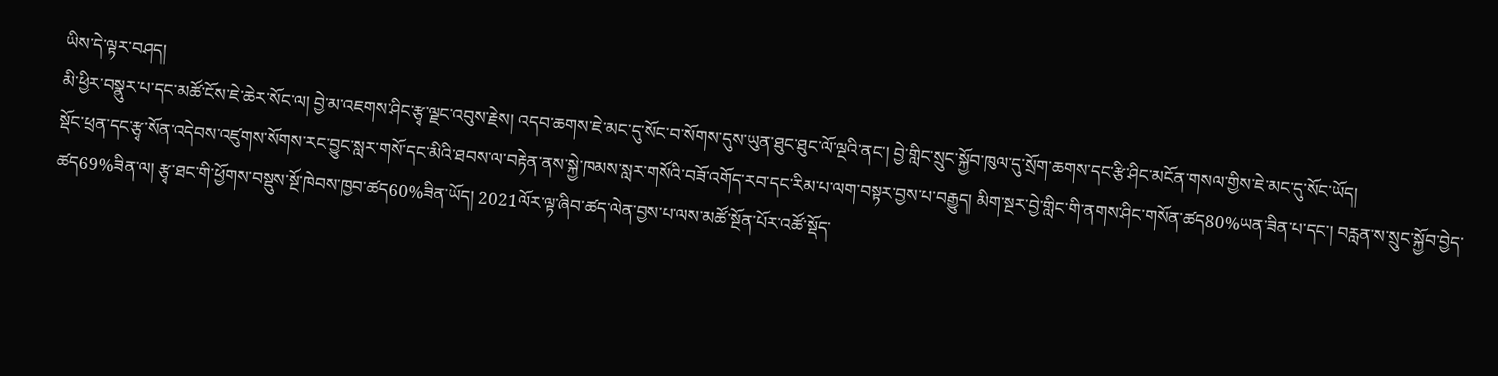ཡིས་དེ་ལྟར་བཤད།
མི་ཕྱིར་བསྣུར་པ་དང་མཚོ་ངོས་ཇེ་ཆེར་སོང་ལ། བྱེ་མ་འཇགས་ཤིང་རྩྭ་ལྗང་འབུས་རྗེས། འདབ་ཆགས་ཇེ་མང་དུ་སོང་བ་སོགས་དུས་ཡུན་ཐུང་ཐུང་ལོ་ལྔའི་ནང་། བྱེ་གླིང་སྲུང་སྐྱོབ་ཁུལ་དུ་སྲོག་ཆགས་དང་རྩི་ཤིང་མངོན་གསལ་གྱིས་ཇེ་མང་དུ་སོང་ཡོད།
སྡོང་ཕྲན་དང་རྩྭ་སོན་འདེབས་འཛུགས་སོགས་རང་བྱུང་སླར་གསོ་དང་མིའི་ཐབས་ལ་བརྟེན་ནས་སྐྱེ་ཁམས་སླར་གསོའི་བཟོ་འགོད་རབ་དང་རིམ་པ་ལག་བསྟར་བྱས་པ་བརྒྱུད། མིག་སྔར་བྱེ་གླིང་གི་ནགས་ཤིང་གསོན་ཚད80%ཡན་ཟིན་པ་དང་། བརླན་ས་སྲུང་སྐྱོབ་བྱེད་ཚད69%ཟིན་ལ། རྩྭ་ཐང་གི་ཕྱོགས་བསྡུས་སྔོ་ཁེབས་ཁྱབ་ཚད60%ཟིན་ཡོད། 2021ལོར་ལྟ་ཞིབ་ཚད་ལེན་བྱས་པ་ལས་མཚོ་སྔོན་པོར་འཚོ་སྡོད་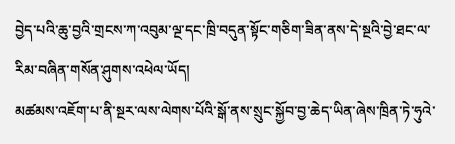བྱེད་པའི་ཆུ་བྱའི་གྲངས་ཀ་འབུམ་ལྔ་དང་ཁྲི་བདུན་སྟོང་གཅིག་ཟིན་ནས་དེ་སྔའི་བྱེ་ཐང་ལ་རིམ་བཞིན་གསོན་ཤུགས་འཕེལ་ཡོད།
མཚམས་འཇོག་པ་ནི་སྔར་ལས་ལེགས་པོའི་སྒོ་ནས་སྲུང་སྐྱོབ་བྱ་ཆེད་ཡིན་ཞེས་ཁྲིན་ཏེ་ཧུའེ་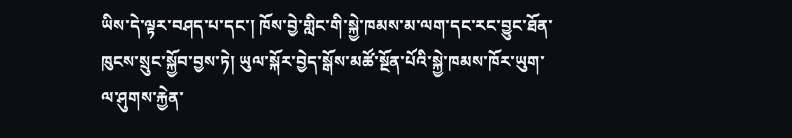ཡིས་དེ་ལྟར་བཤད་པ་དང་། ཁོས་བྱེ་གླིང་གི་སྐྱེ་ཁམས་མ་ལག་དང་རང་བྱུང་ཐོན་ཁུངས་སྲུང་སྐྱོབ་བྱས་ཏེ། ཡུལ་སྐོར་བྱེད་སྒོས་མཚོ་སྔོན་པོའི་སྐྱེ་ཁམས་ཁོར་ཡུག་ལ་ཤུགས་རྐྱེན་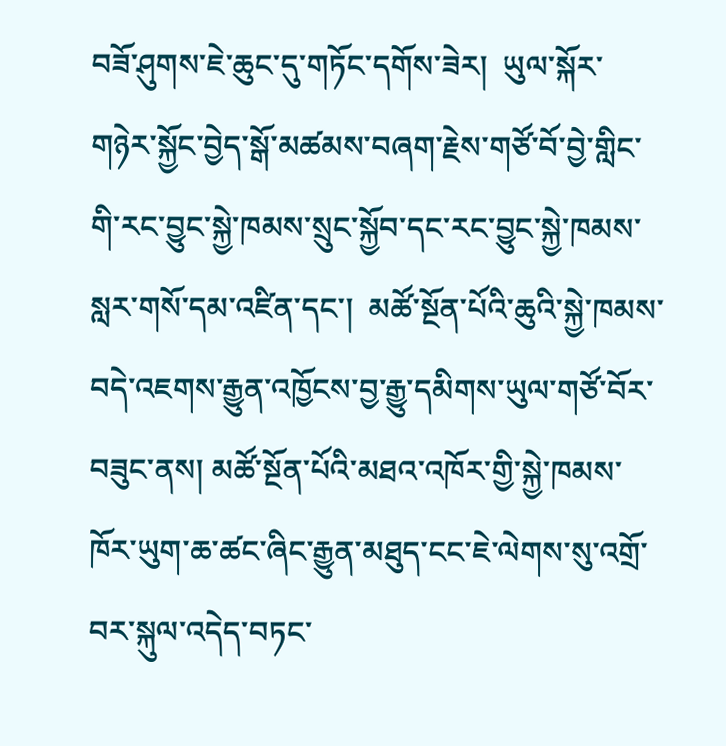བཟོ་ཤུགས་ཇེ་ཆུང་དུ་གཏོང་དགོས་ཟེར།  ཡུལ་སྐོར་གཉེར་སྐྱོང་བྱེད་སྒོ་མཚམས་བཞག་རྗེས་གཙོ་བོ་བྱེ་གླིང་གི་རང་བྱུང་སྐྱེ་ཁམས་སྲུང་སྐྱོབ་དང་རང་བྱུང་སྐྱེ་ཁམས་སླར་གསོ་དམ་འཛིན་དང་།  མཚོ་སྔོན་པོའི་ཆུའི་སྐྱེ་ཁམས་བདེ་འཇགས་རྒྱུན་འཁྱོངས་བྱ་རྒྱུ་དམིགས་ཡུལ་གཙོ་བོར་བཟུང་ནས། མཚོ་སྔོན་པོའི་མཐའ་འཁོར་གྱི་སྐྱེ་ཁམས་ཁོར་ཡུག་ཆ་ཚང་ཞིང་རྒྱུན་མཐུད་ངང་ཇེ་ལེགས་སུ་འགྲོ་བར་སྐུལ་འདེད་བཏང་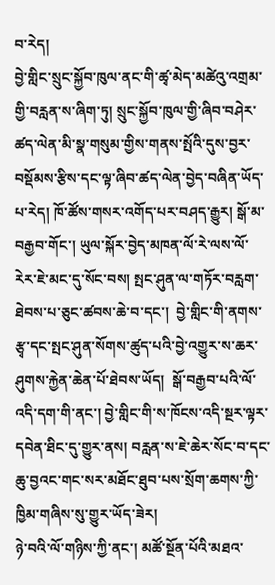བ་རེད།
བྱེ་གླིང་སྲུང་སྐྱོབ་ཁུལ་ནང་གི་ཚྭ་མེད་མཚེའུ་འགྲམ་གྱི་བརླན་ས་ཞིག་ཏུ། སྲུང་སྐྱོབ་ཁུལ་གྱི་ཞིབ་བཤེར་ཚད་ལེན་མི་སྣ་གསུམ་གྱིས་གནས་སྤོའི་དུས་བྱར་བསྡོམས་རྩིས་དང་ལྟ་ཞིབ་ཚད་ལེན་བྱེད་བཞིན་ཡོད་པ་རེད། ཁོ་ཚོས་གསར་འགོད་པར་བཤད་རྒྱུར། སྒོ་མ་བརྒྱབ་གོང་། ཡུལ་སྐོར་བྱེད་མཁན་ལོ་རེ་ལས་ལོ་རེར་ཇེ་མང་དུ་སོང་བས། སྤང་ཤུན་ལ་གཏོར་བརླག་ཐེབས་པ་ཅུང་ཚབས་ཆེ་བ་དང་།  བྱེ་གླིང་གི་ནགས་རྩྭ་དང་སྤང་ཤུན་སོགས་ཚུད་པའི་བྱེ་འགྱུར་ས་ཆར་ཤུགས་རྐྱེན་ཆེན་པོ་ཐེབས་ཡོད།  སྒོ་བརྒྱབ་པའི་ལོ་འདི་དག་གི་ནང་། བྱེ་གླིང་གི་ས་ཁོངས་འདི་སྔར་ལྟར་དབེན་ཐིང་དུ་གྱུར་ནས། བརླན་ས་ཇེ་ཆེར་སོང་བ་དང་ཆུ་བྱའང་གང་སར་མཐོང་ཐུབ་པས་སྲོག་ཆགས་ཀྱི་ཁྱིམ་གཞིས་སུ་གྱུར་ཡོད་ཟེར།
ཉེ་བའི་ལོ་གཉིས་ཀྱི་ནང་། མཚོ་སྔོན་པོའི་མཐའ་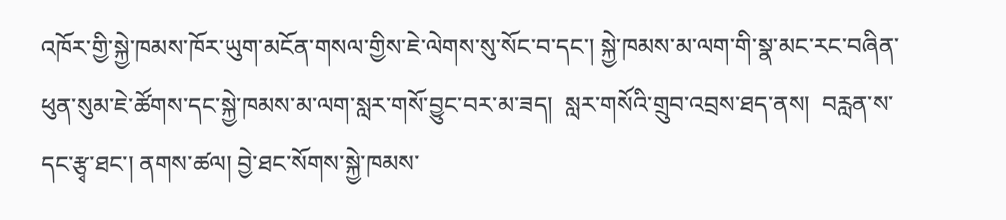འཁོར་གྱི་སྐྱེ་ཁམས་ཁོར་ཡུག་མངོན་གསལ་གྱིས་ཇེ་ལེགས་སུ་སོང་བ་དང་། སྐྱེ་ཁམས་མ་ལག་གི་སྣ་མང་རང་བཞིན་ཕུན་སུམ་ཇེ་ཚོགས་དང་སྐྱེ་ཁམས་མ་ལག་སླར་གསོ་བྱུང་བར་མ་ཟད།  སླར་གསོའི་གྲུབ་འབྲས་ཐད་ནས།  བརླན་ས་དང་རྩྭ་ཐང་། ནགས་ཚལ། བྱེ་ཐང་སོགས་སྐྱེ་ཁམས་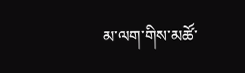མ་ལག་གིས་མཚོ་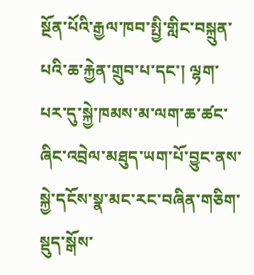སྔོན་པོའི་རྒྱལ་ཁབ་སྤྱི་གླིང་བསྐྲུན་པའི་ཆ་རྐྱེན་གྲུབ་པ་དང་། ལྷག་པར་དུ་སྐྱེ་ཁམས་མ་ལག་ཆ་ཚང་ཞིང་འབྲེལ་མཐུད་ཡག་པོ་བྱུང་ནས་སྐྱེ་དངོས་སྣ་མང་རང་བཞིན་གཅིག་སྡུད་སྒོས་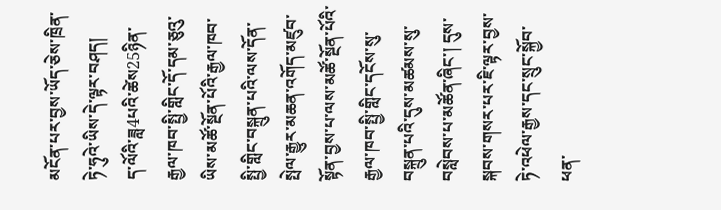མངོན་པར་བྱས་ཡོད་ཅེས་ཁྲིན་ཏེ་ཧུའེ་ཡིས་དེ་ལྟར་བཤད།
ད་ལོའི་ཟླ4པའི་ཚེས25ཉིན་རྒྱལ་ཁབ་སྤྱི་གླིང་དོ་དམ་ཅུའུ་ཡིས་མཚོ་སྔོན་པོའི་རྒྱལ་ཁབ་སྤྱི་གླིང་བསྐྲུན་པའི་ལས་དོན་སྤེལ་རྒྱུར་མཆན་འགོད་མཛུབ་སྟོན་བྱས་པ་ལས་མཚོ་སྔོན་པོའི་རྒྱལ་ཁབ་སྤྱི་གླིང་དངོས་སུ་བསྐྲུན་པའི་དུས་མཚམས་སུ་བསླེབས་པ་མཚོན་ཞིང་། དུས་སྐབས་གསར་པར་ཇི་ལྟར་བྱས་ཏེ་འཕེལ་རྒྱས་དང་སྲུང་སྐྱོབ་ཕན་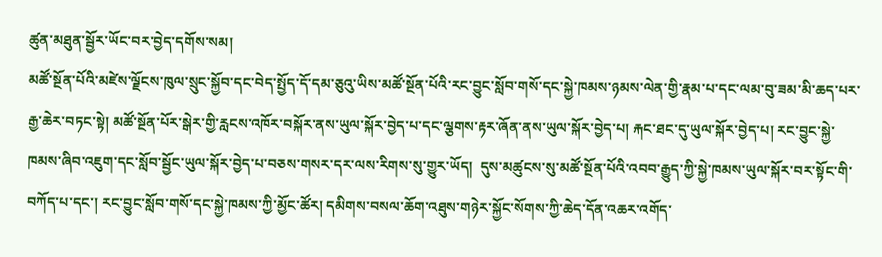ཚུན་མཐུན་སྦྱོར་ཡོང་བར་བྱེད་དགོས་སམ།
མཚོ་སྔོན་པོའི་མཛེས་ལྗོངས་ཁུལ་སྲུང་སྐྱོབ་དང་བེད་སྤྱོད་དོ་དམ་ཅུའུ་ཡིས་མཚོ་སྔོན་པོའི་རང་བྱུང་སློབ་གསོ་དང་སྐྱེ་ཁམས་ཉམས་ལེན་གྱི་རྣམ་པ་དང་ལམ་བུ་ཟམ་མི་ཆད་པར་རྒྱ་ཆེར་བཏང་སྟེ། མཚོ་སྔོན་པོར་སྒེར་གྱི་རླངས་འཁོར་བསྐོར་ནས་ཡུལ་སྐོར་བྱེད་པ་དང་ལྕགས་རྟར་ཞོན་ནས་ཡུལ་སྐོར་བྱེད་པ། རྐང་ཐང་དུ་ཡུལ་སྐོར་བྱེད་པ། རང་བྱུང་སྐྱེ་ཁམས་ཞིབ་འཇུག་དང་སློབ་སྦྱོང་ཡུལ་སྐོར་བྱེད་པ་བཅས་གསར་དར་ལས་རིགས་སུ་གྱུར་ཡོད།  དུས་མཚུངས་སུ་མཚོ་སྔོན་པོའི་འབབ་རྒྱུད་ཀྱི་སྐྱེ་ཁམས་ཡུལ་སྐོར་བར་སྟོང་གི་བཀོད་པ་དང་། རང་བྱུང་སློབ་གསོ་དང་སྐྱེ་ཁམས་ཀྱི་མྱོང་ཚོར། དམིགས་བསལ་ཆོག་འཐུས་གཉེར་སྐྱོང་སོགས་ཀྱི་ཆེད་དོན་འཆར་འགོད་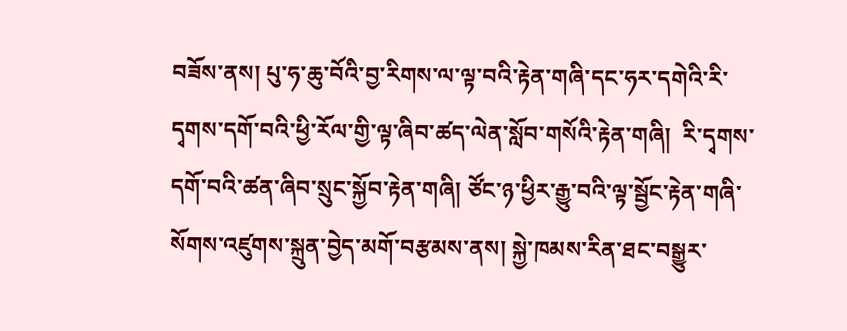བཟོས་ནས། པུ་ཧ་ཆུ་བོའི་བྱ་རིགས་ལ་ལྟ་བའི་རྟེན་གཞི་དང་ཧར་དགེའི་རི་དྭགས་དགོ་བའི་ཕྱི་རོལ་གྱི་ལྟ་ཞིབ་ཚད་ལེན་སློབ་གསོའི་རྟེན་གཞི།  རི་དྭགས་དགོ་བའི་ཚན་ཞིབ་སྲུང་སྐྱོབ་རྟེན་གཞི། ཙོང་ཉ་ཕྱིར་རྒྱུ་བའི་ལྟ་སྦྱོང་རྟེན་གཞི་སོགས་འཛུགས་སྐྲུན་བྱེད་མགོ་བརྩམས་ནས། སྐྱེ་ཁམས་རིན་ཐང་བསྒྱུར་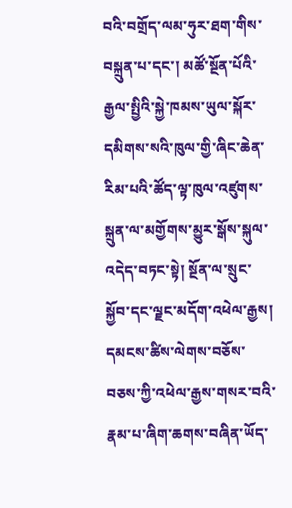བའི་བགྲོད་ལམ་ཧུར་ཐག་གིས་བསྐྲུན་པ་དང་། མཚོ་སྔོན་པོའི་རྒྱལ་སྤྱིའི་སྐྱེ་ཁམས་ཡུལ་སྐོར་དམིགས་སའི་ཁུལ་གྱི་ཞིང་ཆེན་རིམ་པའི་ཚོད་ལྟ་ཁུལ་འཛུགས་སྐྲུན་ལ་མགྱོགས་མྱུར་སྒོས་སྐུལ་འདེད་བཏང་སྟེ། སྔོན་ལ་སྲུང་སྐྱོབ་དང་ལྗང་མདོག་འཕེལ་རྒྱས།  དམངས་ཚིས་ལེགས་བཅོས་བཅས་ཀྱི་འཕེལ་རྒྱས་གསར་བའི་རྣམ་པ་ཞིག་ཆགས་བཞིན་ཡོད་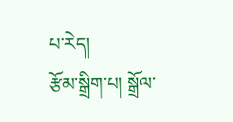པ་རེད།
རྩོམ་སྒྲིག་པ། སྒྲོལ་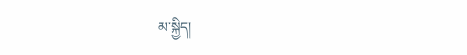མ་སྐྱིད།